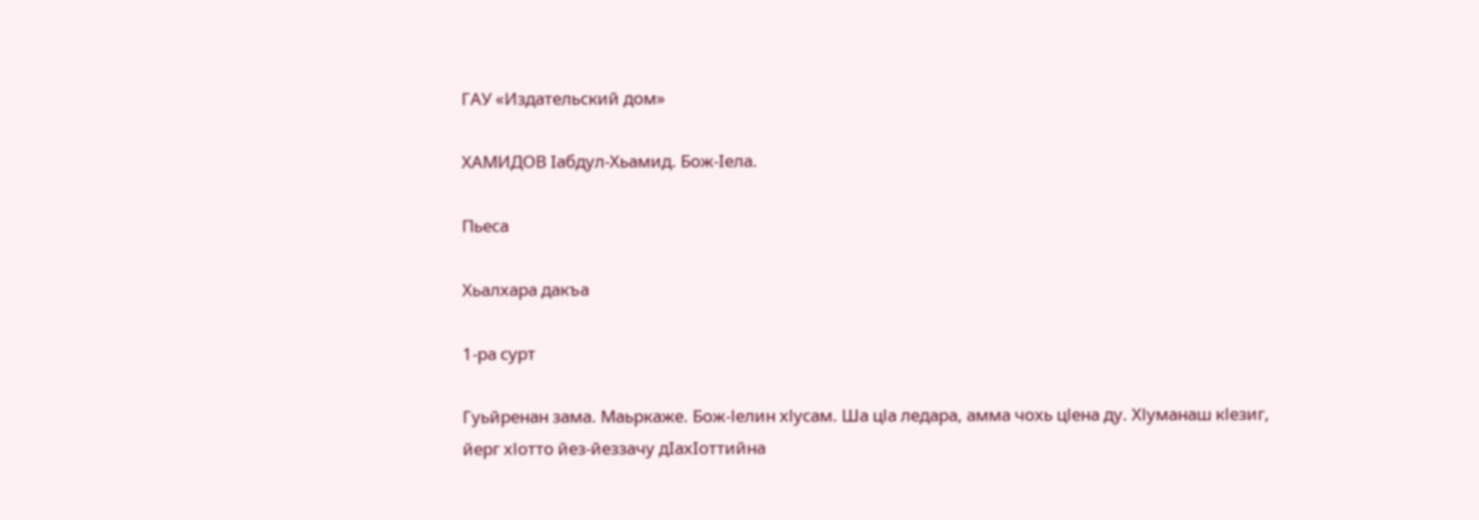ГАУ «Издательский дом»

ХАМИДОВ Iабдул-Хьамид. Бож-Iела.

Пьеса

Хьалхара дакъа

1-ра сурт

Гуьйренан зама. Маьркаже. Бож-Іелин хІусам. Ша цІа ледара, амма чохь цІена ду. ХІуманаш кІезиг, йерг хІотто йез-йеззачу дIахIоттийна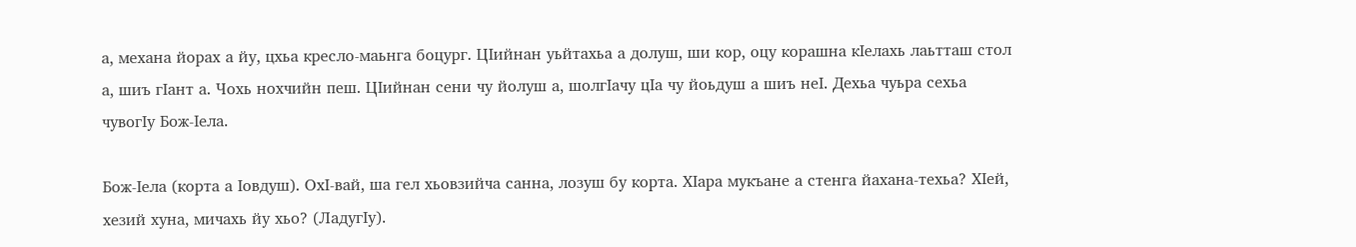а, механа йорах а йу, цхьа кресло-маьнга боцург. ЦІийнан уьйтахьа а долуш, ши кор, оцу корашна кIелахь лаьтташ стол а, шиъ гIант а. Чохь нохчийн пеш. ЦIийнан сени чу йолуш а, шолгІачу цІа чу йоьдуш а шиъ неI. Дехьа чуьра сехьа чувогIу Бож-Іела.

Бож-Iела (корта а Іовдуш). ОхІ-вай, ша гел хьовзийча санна, лозуш бу корта. ХIара мукъане а стенга йахана-техьа? ХIей, хезий хуна, мичахь йу хьо? (ЛадугIу).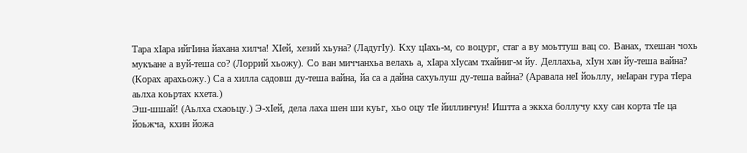Тара хIара ийгIина йахана хилча! ХIей, хезий хьуна? (ЛадугІу). Кху цІахь-м, со воцург, стаг а ву моьттуш вац со. Ванах, тхешан чохь мукъане а вуй-теша со? (Лоррий хьожу). Со ван миччанхьа велахь а, хIара хIусам тхайниг-м йу. Деллахьа, хІун хан йу-теша вайна? (Корах арахьожу.) Са а хилла садовш ду-теша вайна, йа са а дайна сахуьлуш ду-теша вайна? (Аравала неI йоьллу, неIаран гура тIера аьлха коьртах кхета.)
Эш-шшай! (Аьлха схаоьцу.) Э-хIей, дела лаха шен ши куьг, хьо оцу тІе йиллинчун! Иштта а эккха боллучу кху сан корта тIе ца йоьжча, кхин йожа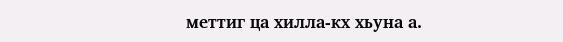меттиг ца хилла-кх хьуна а.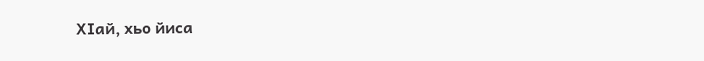ХIай, хьо йиса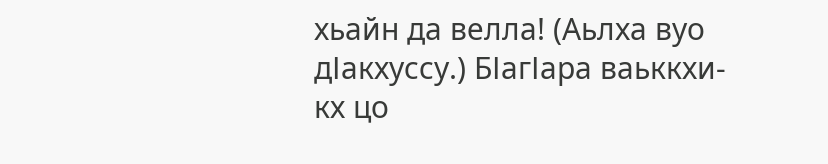хьайн да велла! (Аьлха вуо дІакхуссу.) БІагІара ваьккхи-кх цо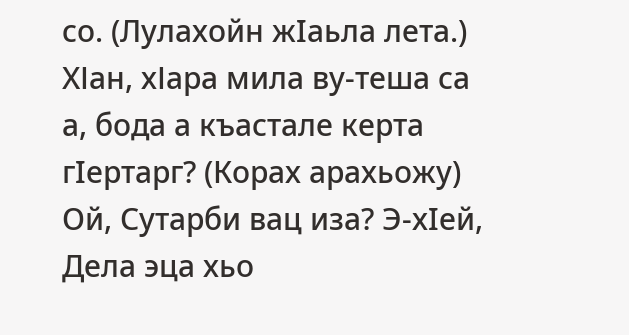со. (Лулахойн жIаьла лета.) ХІан, хІара мила ву-теша са а, бода а къастале керта гIертарг? (Корах арахьожу) Ой, Сутарби вац иза? Э-хIей, Дела эца хьо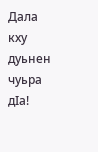Дала кху дуьнен чуьра дIа!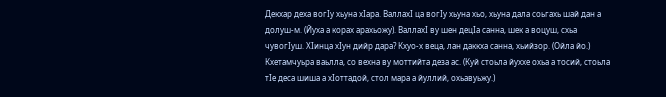Декхар деха вогIу хьуна хIара. ВаллахI ца вогIу хьуна хьо, хьуна дала соьгахь шай дан а долуш-м. (Йуха а корах арахьожу). ВаллахI ву шен децIа санна, шек а воцуш, схьа чувогIуш. ХIинца хIун дийр дара? Кхуо-х веца, лан даккха санна, хьийзор. (Ойла йо.) Кхетамчуьра ваьлла, со вехна ву моттийта деза ас. (Куй стоьла йуххе охьа а тосий, стоьла тIе деса шиша а хIоттадой, стол мара а йуллий, охьавуьжу.)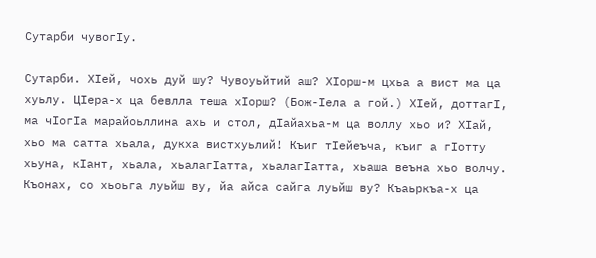Сутарби чувогIу.

Сутарби. ХIей, чохь дуй шу? Чувоуьйтий аш? ХIорш-м цхьа а вист ма ца хуьлу. ЦIера-х ца бевлла теша хIорш? (Бож-Iела а гой.) ХIей, доттагI, ма чIогIа марайоьллина ахь и стол, дIайахьа-м ца воллу хьо и? ХIай, хьо ма сатта хьала, дукха вистхуьлий! Къиг тIейеъча, къиг а гIотту хьуна, кIант, хьала, хьалагIатта, хьалагIатта, хьаша веъна хьо волчу. Къонах, со хьоьга луьйш ву, йа айса сайга луьйш ву? Къаьркъа-х ца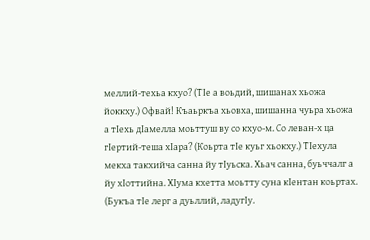меллий-техьа кхуо? (ТIе а воьдий, шишанах хьожа йоккху.) Офвай! Къаьркъа хьовха, шишанна чуьра хьожа а тIехь дIамелла моьттуш ву со кхуо-м. Со леван-х ца гIертий-теша хIара? (Коьрта тIе куьг хьокху.) ТIехула мекха такхийча санна йу тIуьска. Хьач санна, буьччалг а йу хIоттийна. ХIума кхетта моьтту суна кIентан коьртах. (Букъа тІе лерг а дуьллий, ладугIу.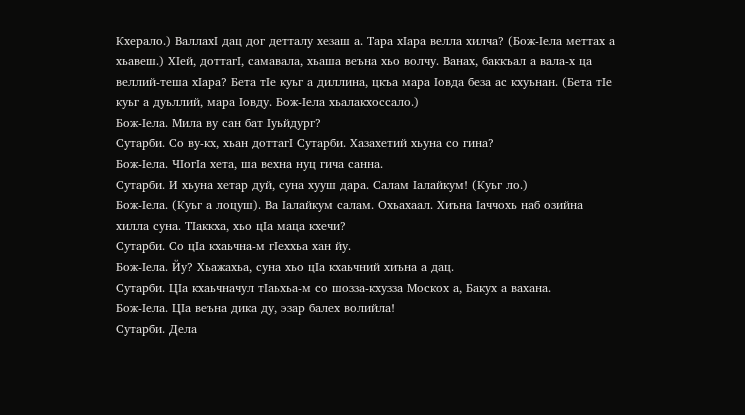Кхерало.) ВаллахІ дац дог детталу хезаш а. Тара хIара велла хилча? (Бож-Іела меттах а хьавеш.) ХIей, доттагІ, самавала, хьаша веъна хьо волчу. Ванах, баккъал а вала-х ца веллий-теша хIара? Бета тIе куьг а диллина, цкъа мара Iовда беза ас кхуьнан. (Бета тIе куьг а дуьллий, мара Іовду. Бож-Іела хьалакхоссало.)
Бож-Iела. Мила ву сан бат Iуьйдург?
Сутарби. Со ву-кх, хьан доттагI Сутарби. Хазахетий хьуна со гина?
Бож-Іела. ЧІогIа хета, ша вехна нуц гича санна.
Сутарби. И хьуна хетар дуй, суна хууш дара. Салам Іалайкум! (Куьг ло.)
Бож-Іела. (Куьг а лоцуш). Ва Іалайкум салам. Охьахаал. Хиъна Іаччохь наб озийна хилла суна. ТIаккха, хьо цIа маца кхечи?
Сутарби. Со цIа кхаьчна-м гІеххьа хан йу.
Бож-Iела. Йу? Хьажахьа, суна хьо цІа кхаьчний хиъна а дац.
Сутарби. ЦІа кхаьчначул тІаьхьа-м со шозза-кхузза Москох а, Бакух а вахана.
Бож-Іела. ЦІа веъна дика ду, эзар балех волийла!
Сутарби. Дела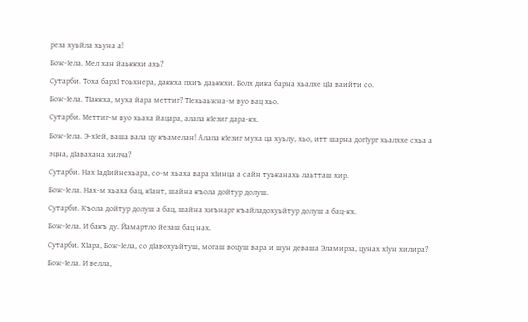реза хуьйла хьуна а!
Бож-Іела. Мел хан йаьккхи ахь?
Сутарби. Тоха бархІ тоьхнера, даккха пхиъ даьккхи. Болх дика барна хьалхе цІа ваийти со.
Бож-Іела. ТIаккха, муха йара меттиг? ТІехьаьжна-м вуо вац хьо.
Сутарби. Меттиг-м вуо хьаха йацара, алапа кІезиг дара-кх.
Бож-Іела. Э-хIей, ваша вала цу къамелан! Алапа кІезиг муха ца хуьлу, хьо, итт шарна догIург хьалххе схьа а эцна, дІавахана хилча?
Сутарби. Нах ІадІийнехьара, со-м хьаха вара хІинца а сайн туьканахь лаьтташ хир.
Бож-Іела. Нах-м хьаха бац, кIант, шайна къола дойтур долуш.
Сутарби. Къола дойтур долуш а бац, шайна хиънарг къайладохуьйтур долуш а бац-кх.
Бож-Іела. И бакъ ду. Йамартло йезаш бац нах.
Сутарби. ХIара, Бож-Iела, со дІавохуьйтуш, могаш воцуш вара и шун деваша Эламирза, цунах хIун хилира?
Бож-Iела. И велла,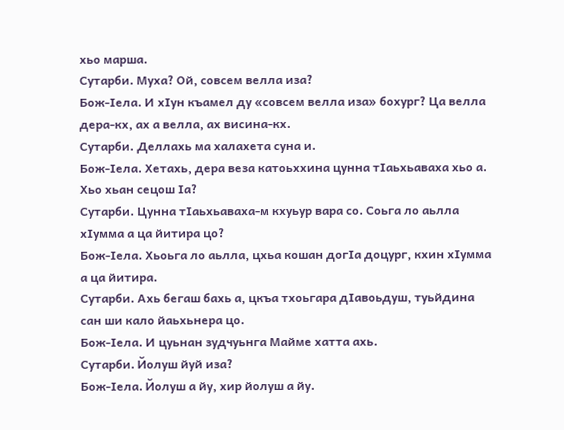хьо марша.
Сутарби. Муха? Ой, совсем велла иза?
Бож-Iела. И хIун къамел ду «совсем велла иза» бохург? Ца велла дера-кх, ах а велла, ах висина-кх.
Сутарби. Деллахь ма халахета суна и.
Бож-Іела. Хетахь, дера веза катоьххина цунна тIаьхьаваха хьо а. Хьо хьан сецош Іа?
Сутарби. Цунна тIаьхьаваха-м кхуьур вара со. Соьга ло аьлла хIумма а ца йитира цо?
Бож-Iела. Хьоьга ло аьлла, цхьа кошан догIа доцург, кхин хIумма а ца йитира.
Сутарби. Ахь бегаш бахь а, цкъа тхоьгара дIавоьдуш, туьйдина сан ши кало йаьхьнера цо.
Бож-Iела. И цуьнан зудчуьнга Майме хатта ахь.
Сутарби. Йолуш йуй иза?
Бож-Iела. Йолуш а йу, хир йолуш а йу.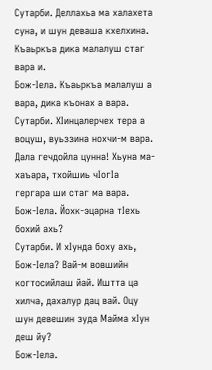Сутарби. Деллахьа ма халахета суна, и шун деваша кхелхина. Къаьркъа дика малалуш стаг вара и.
Бож-Іела. Къаьркъа малалуш а вара, дика къонах а вара.
Сутарби. ХIинцалерчех тера а воцуш, вуьззина нохчи-м вара. Дала гечдойла цунна! Хьуна ма-хаъара, тхойшиь чІогIа гергара ши стаг ма вара.
Бож-Іела. Йохк-эцарна тIехь бохий ахь?
Сутарби. И хIунда боху ахь, Бож-Іела? Вай-м вовшийн когтосийлаш йай. Иштта ца хилча, дахалур дац вай. Оцу шун девешин зуда Майма хIун деш йу?
Бож-Іела.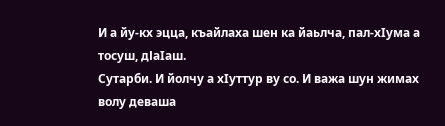И а йу-кх эцца, къайлаха шен ка йаьлча, пал-хIума а тосуш, дІаIаш.
Сутарби. И йолчу а хIуттур ву со. И важа шун жимах волу деваша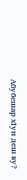Абубешар хIун деш ву?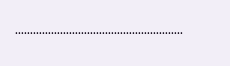………………………………………………..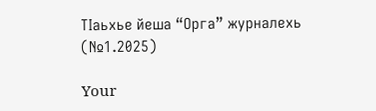ТIаьхье йеша “Орга” журналехь (№1.2025)

Your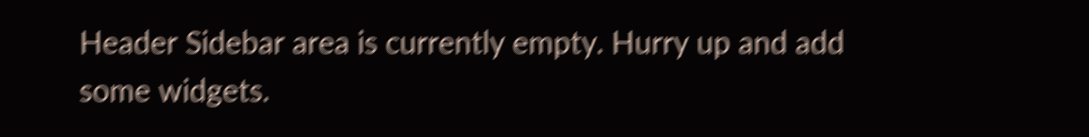Header Sidebar area is currently empty. Hurry up and add some widgets.